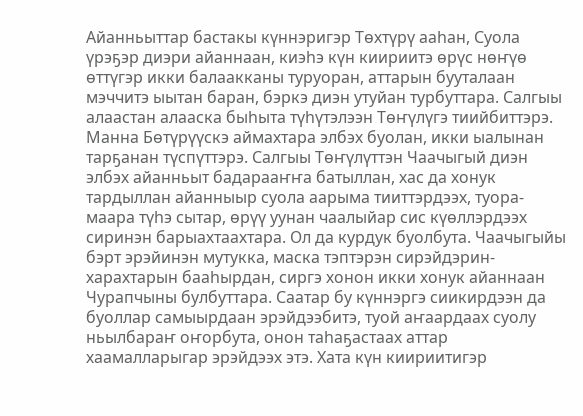Айанньыттар бастакы күннэригэр Төхтүрү ааһан, Суола үрэҕэр диэри айаннаан, киэһэ күн киириитэ өрүс нөҥүө өттүгэр икки балаакканы туруоран, аттарын бууталаан мэччитэ ыытан баран, бэркэ диэн утуйан турбуттара. Салгыы алаастан алааска быһыта түһүтэлээн Төҥүлүгэ тиийбиттэрэ. Манна Бөтүрүүскэ аймахтара элбэх буолан, икки ыалынан тарҕанан түспүттэрэ. Салгыы Төҥүлүттэн Чаачыгый диэн элбэх айанньыт бадарааҥҥа батыллан, хас да хонук тардыллан айанныыр суола аарыма тииттэрдээх, туора-маара түһэ сытар, өрүү уунан чаалыйар сис күөллэрдээх сиринэн барыахтаахтара. Ол да курдук буолбута. Чаачыгыйы бэрт эрэйинэн мутукка, маска тэптэрэн сирэйдэрин-харахтарын бааһырдан, сиргэ хонон икки хонук айаннаан Чурапчыны булбуттара. Саатар бу күннэргэ сиикирдээн да буоллар самыырдаан эрэйдээбитэ, туой аҥаардаах суолу ньылбараҥ оҥорбута, онон таһаҕастаах аттар хаамалларыгар эрэйдээх этэ. Хата күн киириитигэр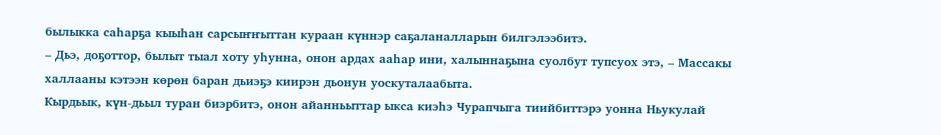былыкка саһарҕа кыыһан сарсыҥҥыттан кураан күннэр саҕаланалларын билгэлээбитэ.
– Дьэ, доҕоттор, былыт тыал хоту уһунна, онон ардах ааһар ини, халыннаҕына суолбут тупсуох этэ, – Массакы халлааны кэтээн көрөн баран дьиэҕэ киирэн дьонун уоскуталаабыта.
Кырдьык, күн-дьыл туран биэрбитэ, онон айанньыттар ыкса киэһэ Чурапчыга тиийбиттэрэ уонна Ньукулай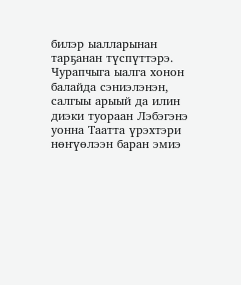билэр ыалларынан тарҕанан түспүттэрэ.
Чурапчыга ыалга хонон балайда сэниэлэнэн, салгыы арыый да илин диэки туораан Лэбэгэнэ уонна Таатта үрэхтэри нөҥүөлээн баран эмиэ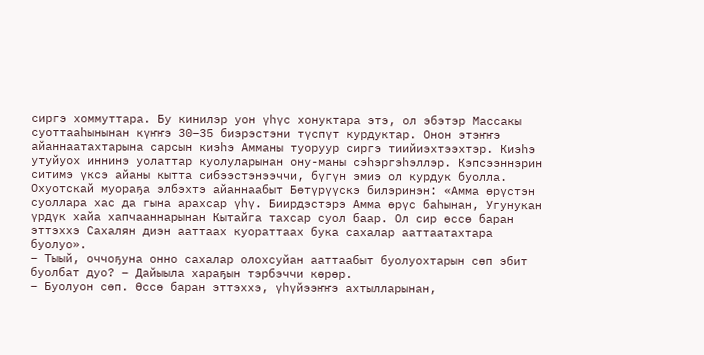сиргэ хоммуттара. Бу кинилэр уон үһүс хонуктара этэ, ол эбэтэр Массакы суоттааһынынан күҥҥэ 30–35 биэрэстэни түспүт курдуктар. Онон этэҥҥэ айаннаатахтарына сарсын киэһэ Амманы туоруур сиргэ тиийиэхтээхтэр. Киэһэ утуйуох иннинэ уолаттар куолуларынан ону-маны сэһэргэһэллэр. Кэпсээннэрин ситимэ үксэ айаны кытта сибээстэнээччи, бүгүн эмиэ ол курдук буолла.
Охуотскай муораҕа элбэхтэ айаннаабыт Бөтүрүүскэ билэринэн: «Амма өрүстэн суоллара хас да гына арахсар үһү. Биирдэстэрэ Амма өрүс баһынан, Угунукан үрдүк хайа хапчааннарынан Кытайга тахсар суол баар. Ол сир өссө баран эттэххэ Сахалян диэн ааттаах куораттаах бука сахалар ааттаатахтара буолуо».
– Тыый, оччоҕуна онно сахалар олохсуйан ааттаабыт буолуохтарын сөп эбит буолбат дуо? – Дайыыла хараҕын тэрбэччи көрөр.
– Буолуон сөп. Өссө баран эттэххэ, үһүйээҥҥэ ахтылларынан,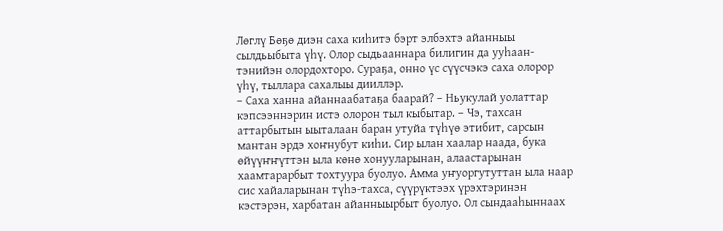Лөглү Бөҕө диэн саха киһитэ бэрт элбэхтэ айанныы сылдьыбыта үһү. Олор сыдьааннара билигин да ууһаан-тэнийэн олордохторо. Сураҕа, онно үс сүүсчэкэ саха олорор үһү, тыллара сахалыы дииллэр.
– Саха ханна айаннаабатаҕа баарай? – Ньукулай уолаттар кэпсээннэрин истэ олорон тыл кыбытар. – Чэ, тахсан аттарбытын ыыталаан баран утуйа түһүө этибит, сарсын мантан эрдэ хоҥнубут киһи. Сир ылан хаалар наада, бука өйүүҥҥүттэн ыла көнө хонууларынан, алаастарынан хаамтарарбыт тохтуура буолуо. Амма уҥуоргутуттан ыла наар сис хайаларынан түһэ-тахса, сүүрүктээх үрэхтэринэн кэстэрэн, харбатан айанныырбыт буолуо. Ол сындааһыннаах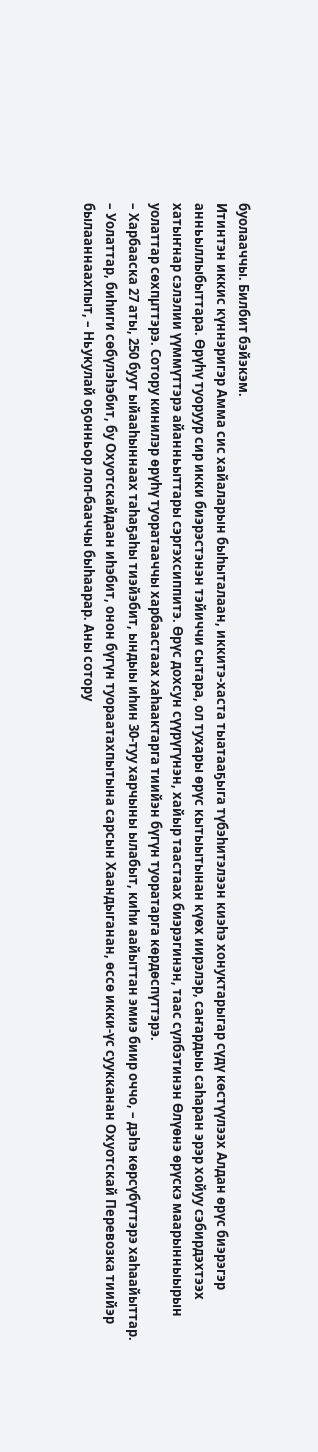буолааччы. Билбит бэйэкэм.
Итинтэн иккис күннэригэр Амма сис хайаларын быһыталаан, иккитэ-хаста тыатааҕыга түбэһитэлээн киэһэ хонуктарыгар сүдү көстүүлээх Алдан өрүс биэрэгэр анньыллыбыттара. Өрүһү туоруур сир икки биэрэстэнэн тэйиччи сытара, ол тухары өрүс кытыытынан күөх иирэлэр, саҥардыы саһаран эрэр хойуу сэбирдэхтээх хатыҥнар сэлэлии үүммүттэрэ айанньыттары сэргэхсиппитэ. Өрүс дохсун сүүрүгүнэн, хайыр таастаах биэрэгинэн, таас сүлбэтинэн Өлүөнэ өрүскэ маарынныырын уолаттар сөхпµттэрэ. Сотору кинилэр өрүһү туоратааччы харбаастаах хаһаактарга тиийэн бүгүн туоратарга көрдөспүттэрэ.
– Харбааска 27 аты, 250 буут ыйааһыннаах таһаҕаһы тиэйэбит, ындыы иһин 30-туу харчыны ылабыт, киһи аайыттан эмиэ биир оччо, – дэһэ көрсүбүттэрэ хаһаайыттар.
– Уолаттар, биһиги сөбүлэһэбит, бу Охуотскайдаан иһэбит, онон бүгүн туораатахпытына сарсын Хаандыганан, өссө икки-үс суукканан Охуотскай Перевозка тиийэр былааннаахпыт, – Ньукулай оҕонньор лоп-бааччы быһаарар. Аны сотору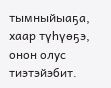тымныйыаҕа, хаар түһүөҕэ, онон олус тиэтэйэбит.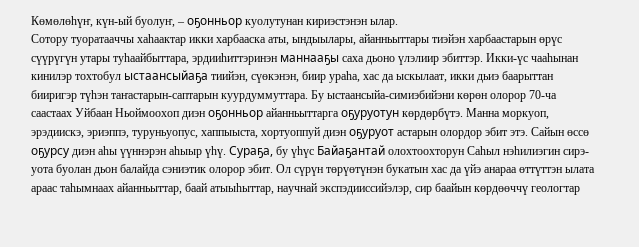Көмөлөһүҥ, күн-ый буолуҥ, – оҕонньор куолутунан кириэстэнэн ылар.
Сотору туоратааччы хаһаактар икки харбааска аты, ындыылары, айанньыттары тиэйэн харбаастарын өрүс сүүрүгүн утары туһаайбыттара, эрдииһиттэринэн маннааҕы саха дьоно үлэлиир эбиттэр. Икки-үс чааһынан кинилэр тохтобул ыстаансыйаҕа тиийэн, сүөкэнэн, биир ураһа, хас да ыскылаат, икки дьиэ баарыттан бииригэр түһэн таҥастарын-саптарын куурдуммуттара. Бу ыстаансыйа-симиэбийэни көрөн олорор 70-ча саастаах Уйбаан Ньоймоохоп диэн оҕонньор айанньыттарга оҕуруотун көрдөрбүтэ. Манна моркуоп, эрэдиискэ, эриэппэ, туруньуопус, хаппыыста, хортуоппуй диэн оҕуруот астарын олордор эбит этэ. Сайын өссө оҕурсу диэн аһы үүннэрэн аһыыр үһү. Сураҕа, бу үһүс Байаҕантай олохтоохторун Саһыл нэһилиэгин сирэ-уота буолан дьон балайда сэниэтик олорор эбит. Ол сүрүн төрүөтүнэн букатын хас да үйэ анараа өттүттэн ылата араас таһымнаах айанньыттар, баай атыыһыттар, научнай экспэдииссийэлэр, сир баайын көрдөөччү геологтар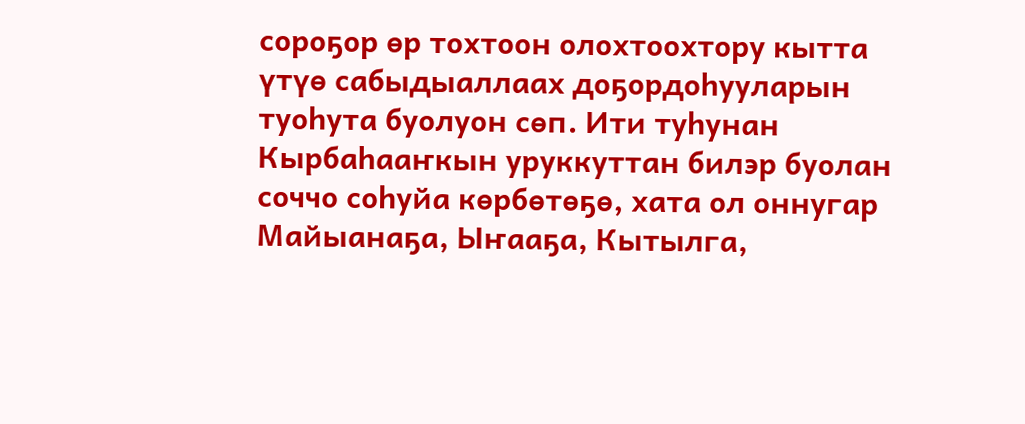сороҕор өр тохтоон олохтоохтору кытта үтүө сабыдыаллаах доҕордоһууларын туоһута буолуон сөп. Ити туһунан Кырбаһааҥкын уруккуттан билэр буолан соччо соһуйа көрбөтөҕө, хата ол оннугар Майыанаҕа, Ыҥааҕа, Кытылга,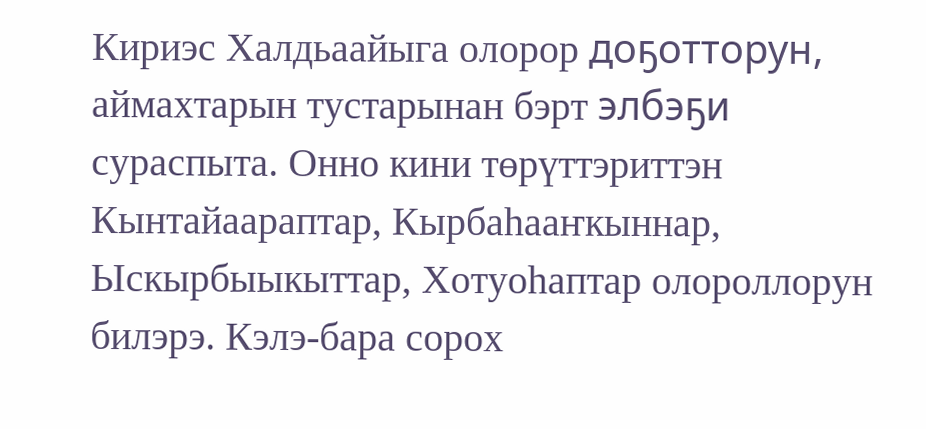Кириэс Халдьаайыга олорор доҕотторун, аймахтарын тустарынан бэрт элбэҕи сураспыта. Онно кини төрүттэриттэн Кынтайаараптар, Кырбаһааҥкыннар, Ыскырбыыкыттар, Хотуоһаптар олороллорун билэрэ. Кэлэ-бара сорох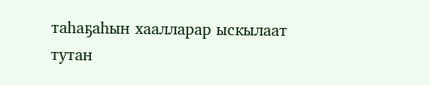таһаҕаһын хаалларар ыскылаат тутан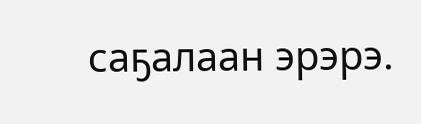саҕалаан эрэрэ.